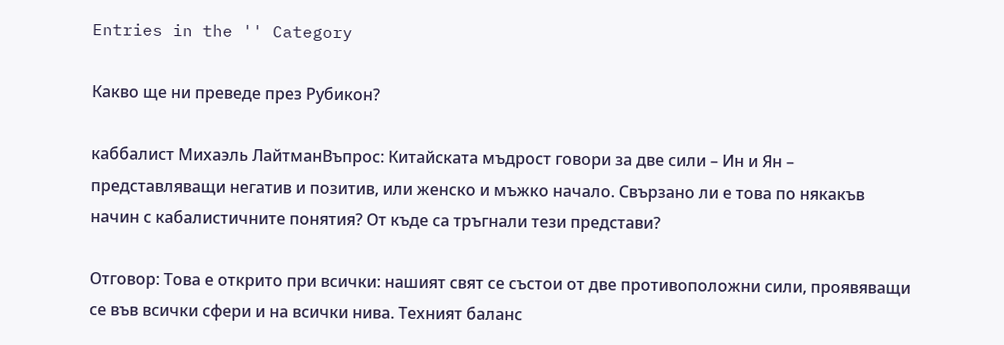Entries in the '' Category

Какво ще ни преведе през Рубикон?

каббалист Михаэль ЛайтманВъпрос: Китайската мъдрост говори за две сили – Ин и Ян – представляващи негатив и позитив, или женско и мъжко начало. Свързано ли е това по някакъв начин с кабалистичните понятия? От къде са тръгнали тези представи?

Отговор: Това е открито при всички: нашият свят се състои от две противоположни сили, проявяващи се във всички сфери и на всички нива. Техният баланс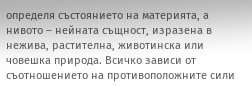определя състоянието на материята, а нивото – нейната същност, изразена в нежива, растителна, животинска или човешка природа. Всичко зависи от съотношението на противоположните сили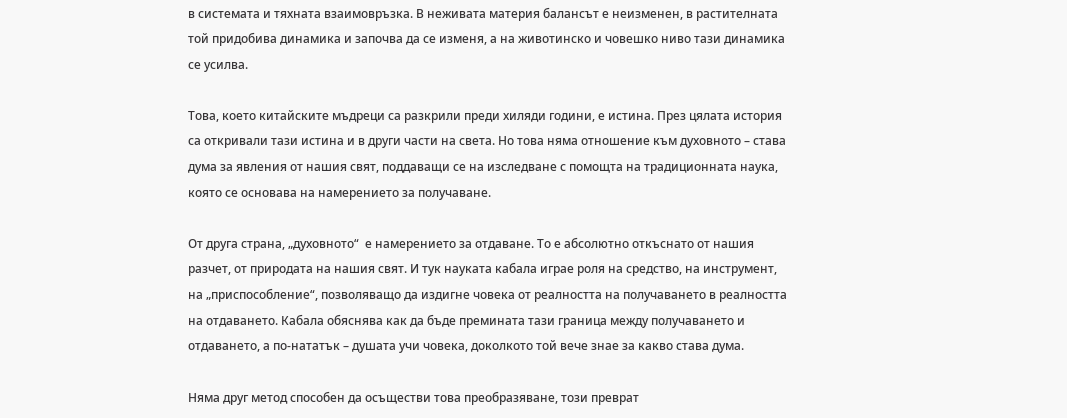в системата и тяхната взаимовръзка. В неживата материя балансът е неизменен, в растителната той придобива динамика и започва да се изменя, а на животинско и човешко ниво тази динамика се усилва.

Това, което китайските мъдреци са разкрили преди хиляди години, е истина. През цялата история са откривали тази истина и в други части на света. Но това няма отношение към духовното – става дума за явления от нашия свят, поддаващи се на изследване с помощта на традиционната наука, която се основава на намерението за получаване.

От друга страна, „духовното“  е намерението за отдаване. То е абсолютно откъснато от нашия разчет, от природата на нашия свят. И тук науката кабала играе роля на средство, на инструмент, на „приспособление“, позволяващо да издигне човека от реалността на получаването в реалността на отдаването. Кабала обяснява как да бъде премината тази граница между получаването и отдаването, а по-нататък – душата учи човека, доколкото той вече знае за какво става дума.

Няма друг метод способен да осъществи това преобразяване, този преврат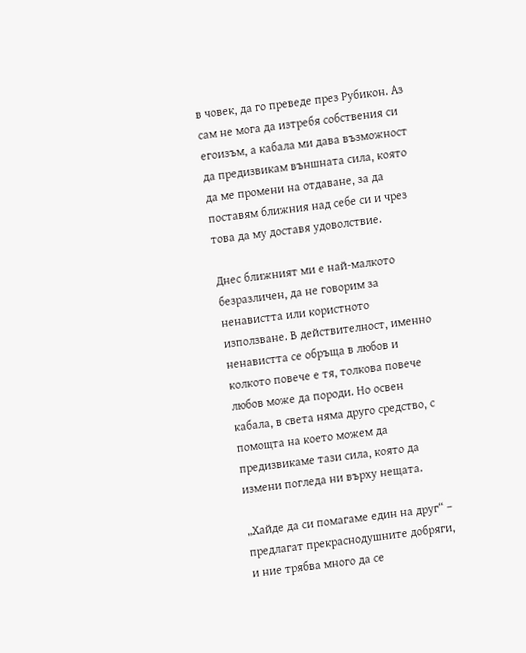в човек, да го преведе през Рубикон. Аз сам не мога да изтребя собствения си егоизъм, а кабала ми дава възможност да предизвикам външната сила, която да ме промени на отдаване, за да поставям ближния над себе си и чрез това да му доставя удоволствие.

Днес ближният ми е най-малкото безразличен, да не говорим за ненавистта или користното използване. В действителност, именно ненавистта се обръща в любов и колкото повече е тя, толкова повече любов може да породи. Но освен кабала, в света няма друго средство, с помощта на което можем да предизвикаме тази сила, която да измени погледа ни върху нещата.

„Хайде да си помагаме един на друг“ – предлагат прекраснодушните добряги, и ние трябва много да се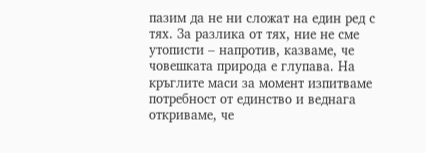пазим да не ни сложат на един ред с тях. За разлика от тях, ние не сме утописти – напротив, казваме, че човешката природа е глупава. На кръглите маси за момент изпитваме потребност от единство и веднага откриваме, че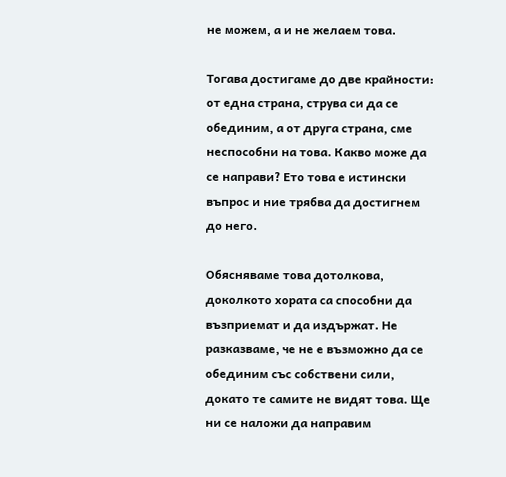не можем, а и не желаем това.

Тогава достигаме до две крайности: от една страна, струва си да се обединим, а от друга страна, сме неспособни на това. Какво може да се направи? Ето това е истински въпрос и ние трябва да достигнем до него.

Обясняваме това дотолкова, доколкото хората са способни да възприемат и да издържат. Не разказваме, че не е възможно да се обединим със собствени сили, докато те самите не видят това. Ще ни се наложи да направим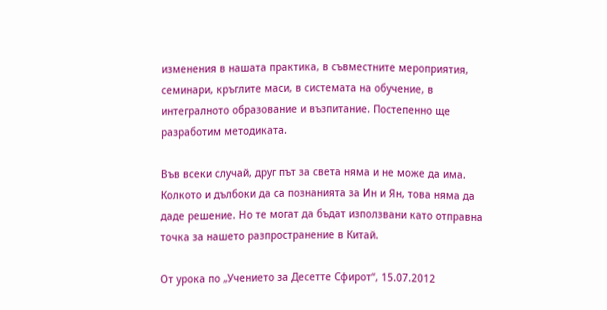изменения в нашата практика, в съвместните мероприятия, семинари, кръглите маси, в системата на обучение, в интегралното образование и възпитание. Постепенно ще разработим методиката.

Във всеки случай, друг път за света няма и не може да има. Колкото и дълбоки да са познанията за Ин и Ян, това няма да даде решение. Но те могат да бъдат използвани като отправна точка за нашето разпространение в Китай.

От урока по „Учението за Десетте Сфирот“, 15.07.2012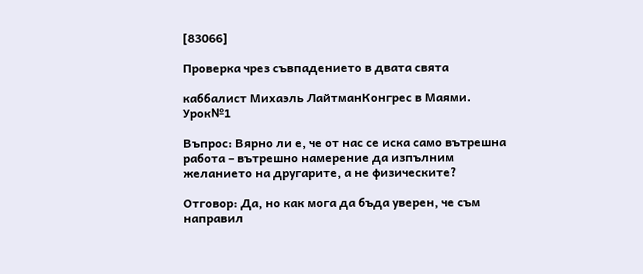[83066]

Проверка чрез съвпадението в двата свята

каббалист Михаэль ЛайтманКонгрес в Маями. Урок№1

Въпрос: Вярно ли е, че от нас се иска само вътрешна работа – вътрешно намерение да изпълним желанието на другарите, а не физическите?

Отговор: Да, но как мога да бъда уверен, че съм направил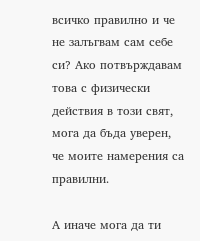всичко правилно и че не залъгвам сам себе си? Ако потвърждавам това с физически действия в този свят, мога да бъда уверен, че моите намерения са правилни.

А иначе мога да ти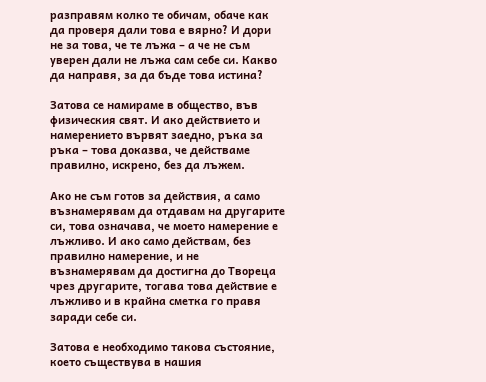разправям колко те обичам, обаче как да проверя дали това е вярно? И дори не за това, че те лъжа – а че не съм уверен дали не лъжа сам себе си. Какво да направя, за да бъде това истина?

Затова се намираме в общество, във физическия свят. И ако действието и намерението вървят заедно, ръка за ръка – това доказва, че действаме правилно, искрено, без да лъжем.

Ако не съм готов за действия, а само възнамерявам да отдавам на другарите си, това означава, че моето намерение е лъжливо. И ако само действам, без правилно намерение, и не възнамерявам да достигна до Твореца чрез другарите, тогава това действие е лъжливо и в крайна сметка го правя заради себе си.

Затова е необходимо такова състояние, което съществува в нашия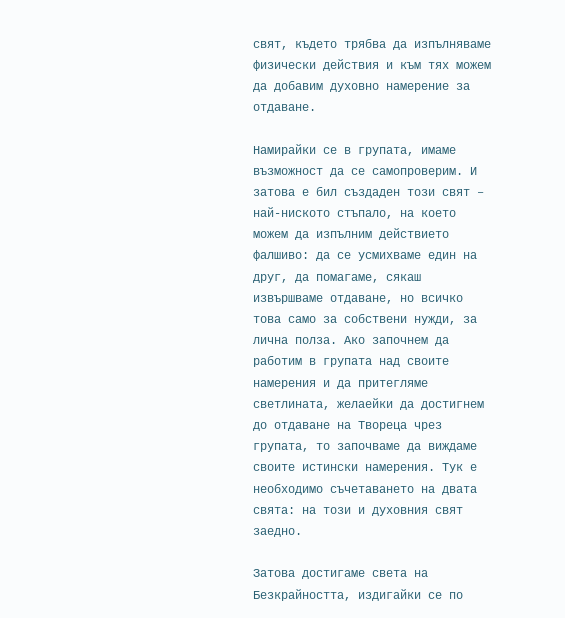свят, където трябва да изпълняваме физически действия и към тях можем да добавим духовно намерение за отдаване.

Намирайки се в групата, имаме възможност да се самопроверим. И затова е бил създаден този свят – най-ниското стъпало, на което можем да изпълним действието фалшиво: да се усмихваме един на друг, да помагаме, сякаш извършваме отдаване, но всичко това само за собствени нужди, за лична полза. Ако започнем да работим в групата над своите намерения и да притегляме светлината, желаейки да достигнем до отдаване на Твореца чрез групата, то започваме да виждаме своите истински намерения. Тук е необходимо съчетаването на двата свята: на този и духовния свят заедно.

Затова достигаме света на Безкрайността, издигайки се по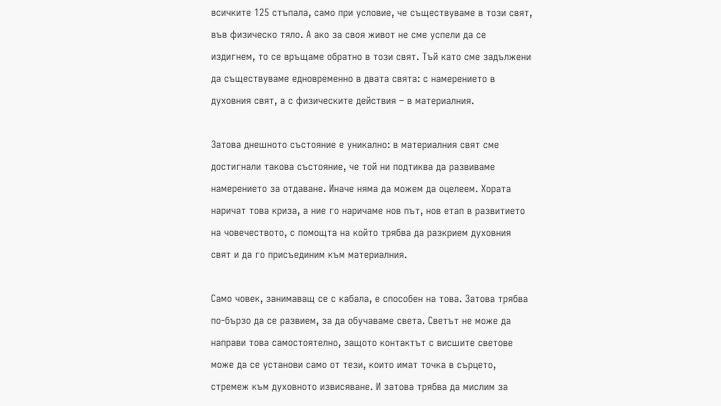всичките 125 стъпала, само при условие, че съществуваме в този свят, във физическо тяло. А ако за своя живот не сме успели да се издигнем, то се връщаме обратно в този свят. Тъй като сме задължени да съществуваме едновременно в двата свята: с намерението в духовния свят, а с физическите действия – в материалния.

Затова днешното състояние е уникално: в материалния свят сме достигнали такова състояние, че той ни подтиква да развиваме намерението за отдаване. Иначе няма да можем да оцелеем. Хората наричат това криза, а ние го наричаме нов път, нов етап в развитието на човечеството, с помощта на който трябва да разкрием духовния свят и да го присъединим към материалния.

Само човек, занимаващ се с кабала, е способен на това. Затова трябва по-бързо да се развием, за да обучаваме света. Светът не може да направи това самостоятелно, защото контактът с висшите светове може да се установи само от тези, които имат точка в сърцето, стремеж към духовното извисяване. И затова трябва да мислим за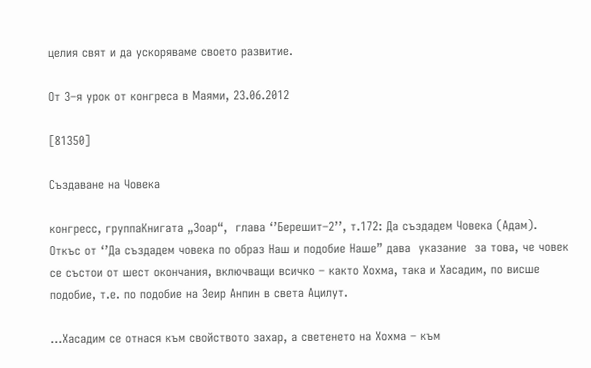целия свят и да ускоряваме своето развитие.

От 3–я урок от конгреса в Маями, 23.06.2012

[81350]

Създаване на Човека

конгресс, группаКнигата „Зоар“,  глава ‘’Берешит–2’’, т.172: Да създадем Човека (Адам). Откъс от ‘’Да създадем човека по образ Наш и подобие Наше” дава  указание  за това, че човек се състои от шест окончания, включващи всичко – както Хохма, така и Хасадим, по висше подобие, т.е. по подобие на Зеир Анпин в света Ацилут.

…Хасадим се отнася към свойството захар, а светенето на Хохма – към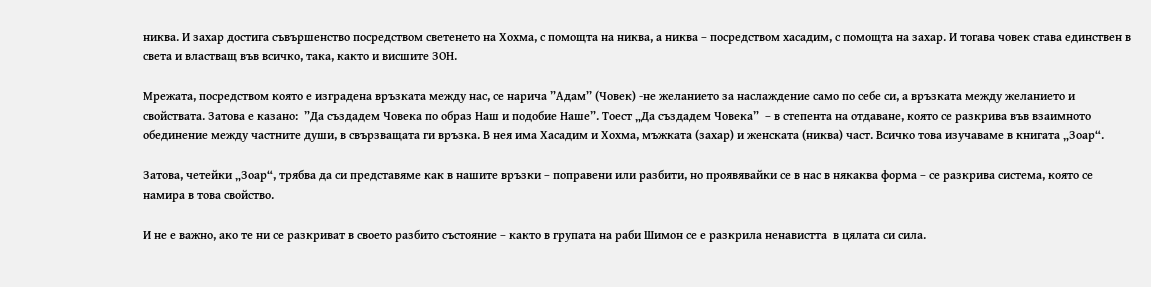никва. И захар достига съвършенство посредством светенето на Хохма, с помощта на никва, а никва – посредством хасадим, с помощта на захар. И тогава човек става единствен в света и властващ във всичко, така, както и висшите ЗОН.

Мрежата, посредством която е изградена връзката между нас, се нарича ”Адам’’ (Човек) -не желанието за наслаждение само по себе си, а връзката между желанието и свойствата. Затова е казано:  ”Да създадем Човека по образ Наш и подобие Наше”. Тоест „Да създадем Човека”  – в степента на отдаване, която се разкрива във взаимното обединение между частните души, в свързващата ги връзка. В нея има Хасадим и Хохма, мъжката (захар) и женската (никва) част. Всичко това изучаваме в книгата „Зоар“.

Затова, четейки „Зоар“, трябва да си представяме как в нашите връзки – поправени или разбити, но проявявайки се в нас в някаква форма – се разкрива система, която се намира в това свойство.

И не е важно, ако те ни се разкриват в своето разбито състояние – както в групата на раби Шимон се е разкрила ненавистта  в цялата си сила.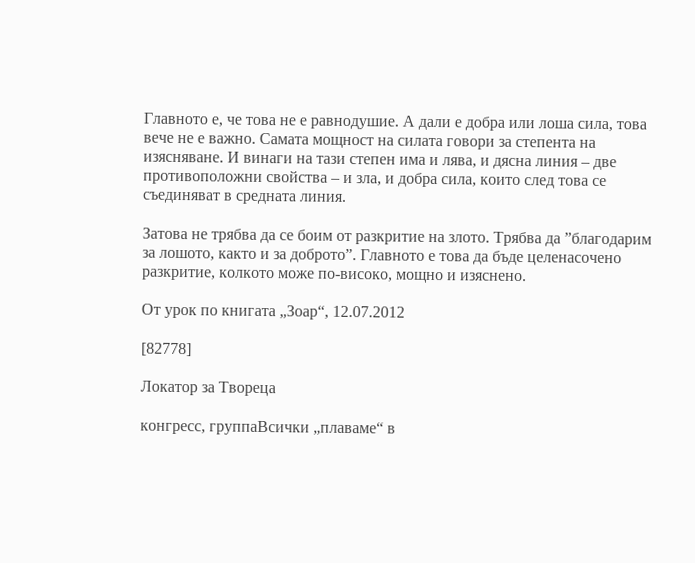Главното е, че това не е равнодушие. А дали е добра или лоша сила, това вече не е важно. Самата мощност на силата говори за степента на изясняване. И винаги на тази степен има и лява, и дясна линия – две противоположни свойства – и зла, и добра сила, които след това се съединяват в средната линия.

Затова не трябва да се боим от разкритие на злото. Трябва да ”благодарим за лошото, както и за доброто”. Главното е това да бъде целенасочено разкритие, колкото може по-високо, мощно и изяснено.

От урок по книгата „Зоар“, 12.07.2012

[82778]

Локатор за Твореца

конгресс, группаВсички „плаваме“ в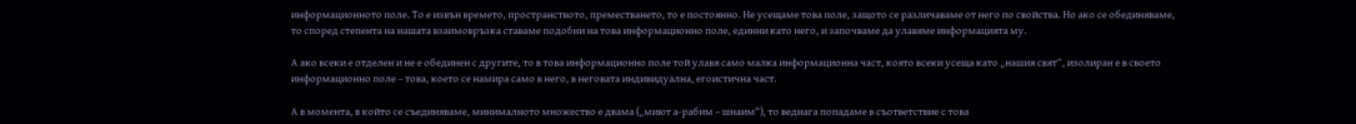информационното поле. То е извън времето, пространството, преместването, то е постоянно. Не усещаме това поле, защото се различаваме от него по свойства. Но ако се обединяваме, то според степента на нашата взаимовръзка ставаме подобни на това информационно поле, единни като него, и започваме да улавяме информацията му.

А ако всеки е отделен и не е обединен с другите, то в това информационно поле той улавя само малка информационна част, която всеки усеща като „нашия свят“, изолиран е в своето информационно поле – това, което се намира само в него, в неговата индивидуална, егоистична част.

А в момента, в който се съединяваме, минималното множество е двама („миют а-рабим – шнаим“), то веднага попадаме в съответствие с това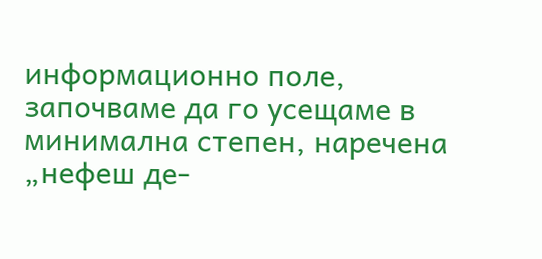информационно поле, започваме да го усещаме в минимална степен, наречена „нефеш де-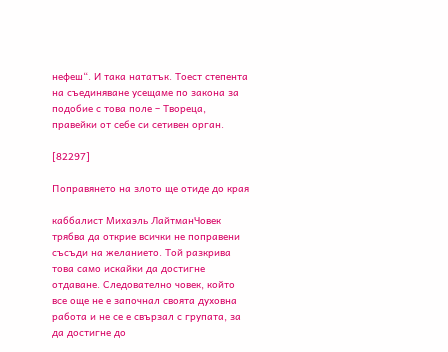нефеш“. И така нататък. Тоест степента на съединяване усещаме по закона за подобие с това поле – Твореца, правейки от себе си сетивен орган.

[82297]

Поправянето на злото ще отиде до края

каббалист Михаэль ЛайтманЧовек трябва да открие всички не поправени съсъди на желанието. Той разкрива това само искайки да достигне отдаване. Следователно човек, който все още не е започнал своята духовна работа и не се е свързал с групата, за да достигне до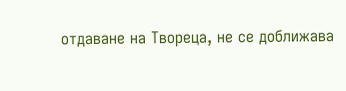отдаване на Твореца, не се доближава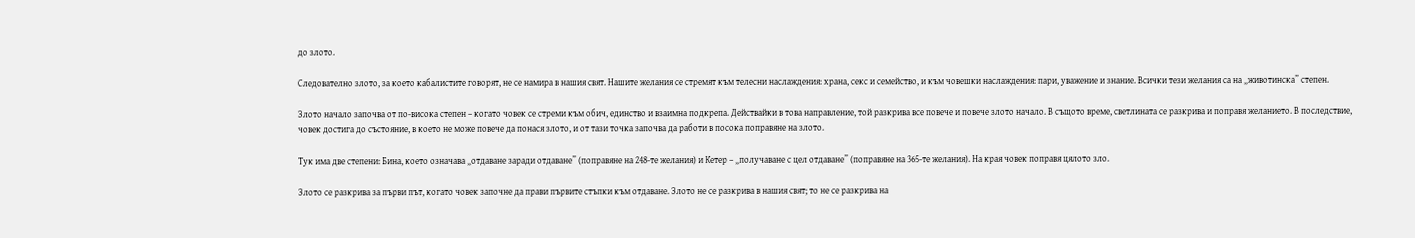до злото.

Следователно злото, за което кабалистите говорят, не се намира в нашия свят. Нашите желания се стремят към телесни наслаждения: храна, секс и семейство, и към човешки наслаждения: пари, уважение и знание. Всички тези желания са на „животинска” степен.

Злото начало започва от по-висока степен – когато човек се стреми към обич, единство и взаимна подкрепа. Действайки в това направление, той разкрива все повече и повече злото начало. В същото време, светлината се разкрива и поправя желанието. В последствие, човек достига до състояние, в което не може повече да понася злото, и от тази точка започва да работи в посока поправяне на злото.

Тук има две степени: Бина, което означава „отдаване заради отдаване” (поправяне на 248-те желания) и Кетер – „получаване с цел отдаване” (поправяне на 365-те желания). На края човек поправя цялото зло.

Злото се разкрива за първи път, когато човек започне да прави първите стъпки към отдаване. Злото не се разкрива в нашия свят; то не се разкрива на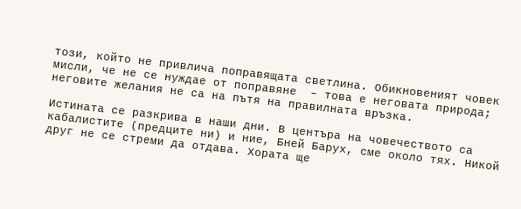този, който не привлича поправящата светлина. Обикновеният човек мисли, че не се нуждае от поправяне  – това е неговата природа; неговите желания не са на пътя на правилната връзка.

Истината се разкрива в наши дни. В центъра на човечеството са кабалистите (предците ни) и ние, Бней Барух, сме около тях. Никой друг не се стреми да отдава. Хората ще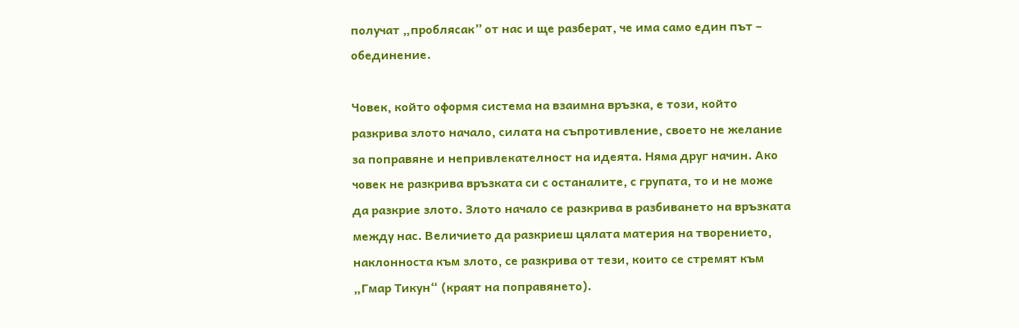получат „проблясак” от нас и ще разберат, че има само един път – обединение.

Човек, който оформя система на взаимна връзка, е този, който разкрива злото начало, силата на съпротивление, своето не желание за поправяне и непривлекателност на идеята. Няма друг начин. Ако човек не разкрива връзката си с останалите, с групата, то и не може да разкрие злото. Злото начало се разкрива в разбиването на връзката между нас. Величието да разкриеш цялата материя на творението, наклонноста към злото, се разкрива от тези, които се стремят към „Гмар Тикун“ (краят на поправянето).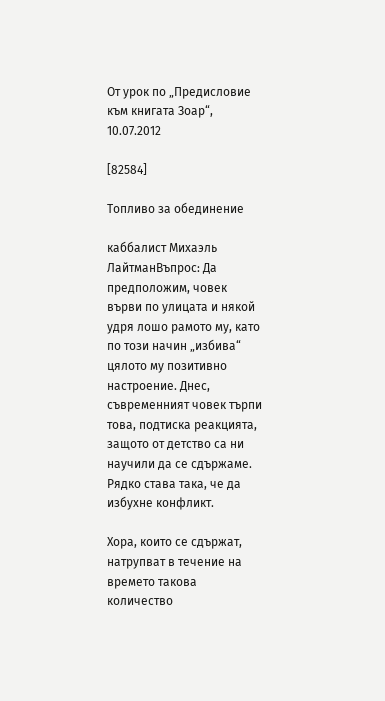От урок по „Предисловие към книгата Зоар“, 10.07.2012

[82584]

Топливо за обединение

каббалист Михаэль ЛайтманВъпрос: Да предположим, човек върви по улицата и някой удря лошо рамото му, като по този начин „избива“ цялото му позитивно настроение. Днес, съвременният човек търпи това, подтиска реакцията, защото от детство са ни научили да се сдържаме. Рядко става така, че да избухне конфликт.

Хора, които се сдържат, натрупват в течение на времето такова количество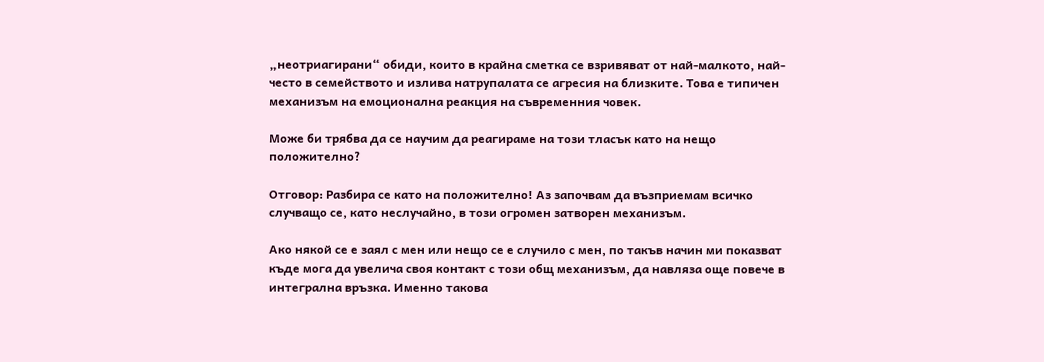„неотриагирани“ обиди, които в крайна сметка се взривяват от най-малкото, най-често в семейството и излива натрупалата се агресия на близките. Това е типичен механизъм на емоционална реакция на съвременния човек.

Може би трябва да се научим да реагираме на този тласък като на нещо положително?

Отговор: Разбира се като на положително! Аз започвам да възприемам всичко случващо се, като неслучайно, в този огромен затворен механизъм.

Ако някой се е заял с мен или нещо се е случило с мен, по такъв начин ми показват къде мога да увелича своя контакт с този общ механизъм, да навляза още повече в интегрална връзка. Именно такова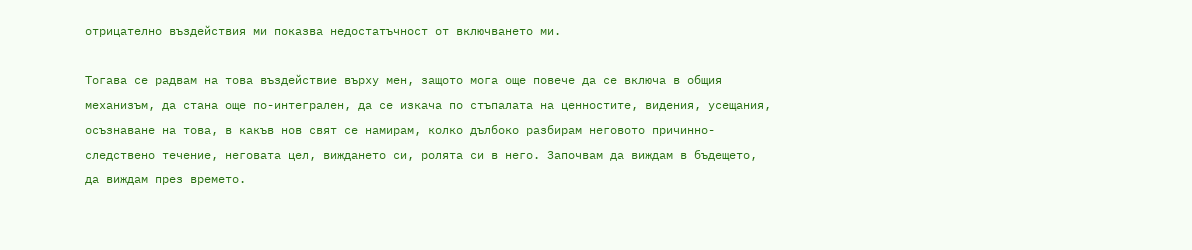отрицателно въздействия ми показва недостатъчност от включването ми.

Тогава се радвам на това въздействие върху мен, защото мога още повече да се включа в общия механизъм, да стана още по-интегрален, да се изкача по стъпалата на ценностите, видения, усещания, осъзнаване на това, в какъв нов свят се намирам, колко дълбоко разбирам неговото причинно-следствено течение, неговата цел, виждането си, ролята си в него. Започвам да виждам в бъдещето, да виждам през времето.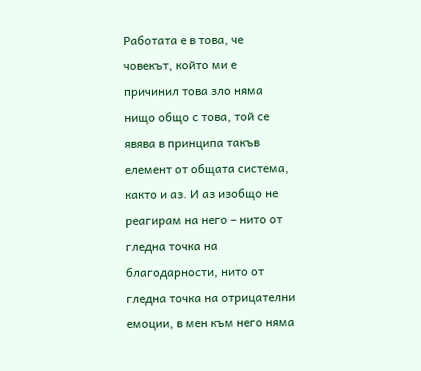Работата е в това, че човекът, който ми е причинил това зло няма нищо общо с това, той се явява в принципа такъв елемент от общата система, както и аз. И аз изобщо не реагирам на него – нито от гледна точка на благодарности, нито от гледна точка на отрицателни емоции, в мен към него няма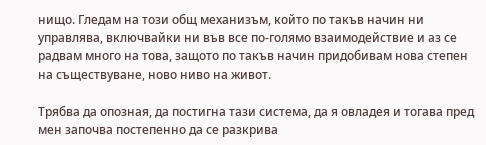нищо. Гледам на този общ механизъм, който по такъв начин ни управлява, включвайки ни във все по-голямо взаимодействие и аз се радвам много на това, защото по такъв начин придобивам нова степен на съществуване, ново ниво на живот.

Трябва да опозная, да постигна тази система, да я овладея и тогава пред мен започва постепенно да се разкрива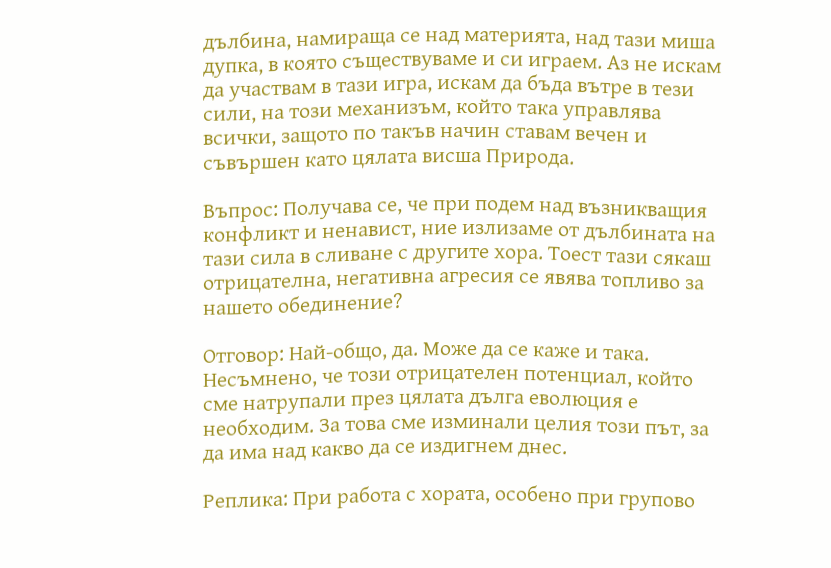дълбина, намираща се над материята, над тази миша дупка, в която съществуваме и си играем. Аз не искам да участвам в тази игра, искам да бъда вътре в тези сили, на този механизъм, който така управлява всички, защото по такъв начин ставам вечен и съвършен като цялата висша Природа.

Въпрос: Получава се, че при подем над възникващия конфликт и ненавист, ние излизаме от дълбината на тази сила в сливане с другите хора. Тоест тази сякаш отрицателна, негативна агресия се явява топливо за нашето обединение?

Отговор: Най-общо, да. Може да се каже и така. Несъмнено, че този отрицателен потенциал, който сме натрупали през цялата дълга еволюция е необходим. За това сме изминали целия този път, за да има над какво да се издигнем днес.

Реплика: При работа с хората, особено при групово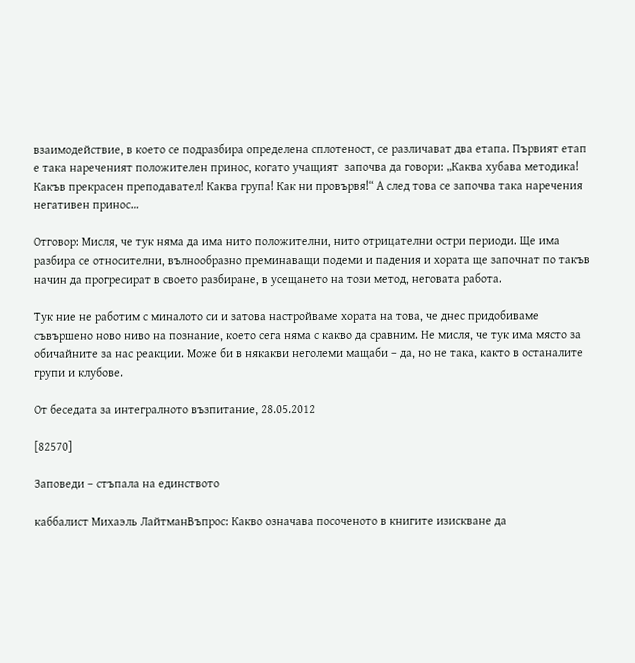взаимодействие, в което се подразбира определена сплотеност, се различават два етапа. Първият етап е така нареченият положителен принос, когато учащият  започва да говори: „Каква хубава методика! Какъв прекрасен преподавател! Каква група! Как ни провървя!“ А след това се започва така наречения негативен принос…

Отговор: Мисля, че тук няма да има нито положителни, нито отрицателни остри периоди. Ще има разбира се относителни, вълнообразно преминаващи подеми и падения и хората ще започнат по такъв начин да прогресират в своето разбиране, в усещането на този метод, неговата работа.

Тук ние не работим с миналото си и затова настройваме хората на това, че днес придобиваме съвършено ново ниво на познание, което сега няма с какво да сравним. Не мисля, че тук има място за обичайните за нас реакции. Може би в някакви неголеми мащаби – да, но не така, както в останалите групи и клубове.

От беседата за интегралното възпитание, 28.05.2012

[82570]

Заповеди – стъпала на единството

каббалист Михаэль ЛайтманВъпрос: Какво означава посоченото в книгите изискване да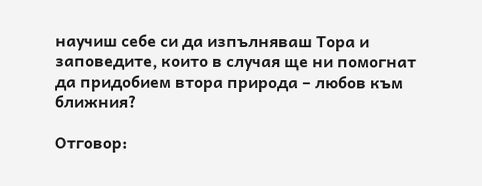научиш себе си да изпълняваш Тора и заповедите, които в случая ще ни помогнат да придобием втора природа – любов към ближния?

Отговор: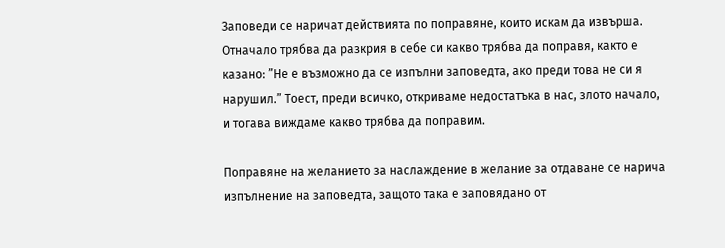Заповеди се наричат действията по поправяне, които искам да извърша. Отначало трябва да разкрия в себе си какво трябва да поправя, както е казано: ”Не е възможно да се изпълни заповедта, ако преди това не си я нарушил.” Тоест, преди всичко, откриваме недостатъка в нас, злото начало, и тогава виждаме какво трябва да поправим.

Поправяне на желанието за наслаждение в желание за отдаване се нарича изпълнение на заповедта, защото така е заповядано от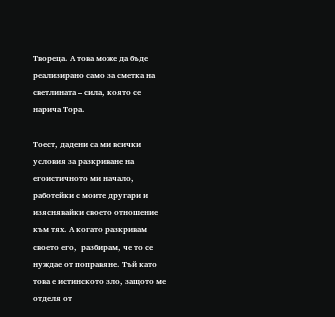Твореца. А това може да бъде реализирано само за сметка на светлината – сила, която се нарича Тора.

Тоест, дадени са ми всички условия за разкриване на егоистичното ми начало, работейки с моите другари и изяснявайки своето отношение към тях. А когато разкривам своето его,  разбирам, че то се нуждае от поправяне. Тъй като това е истинското зло, защото ме отделя от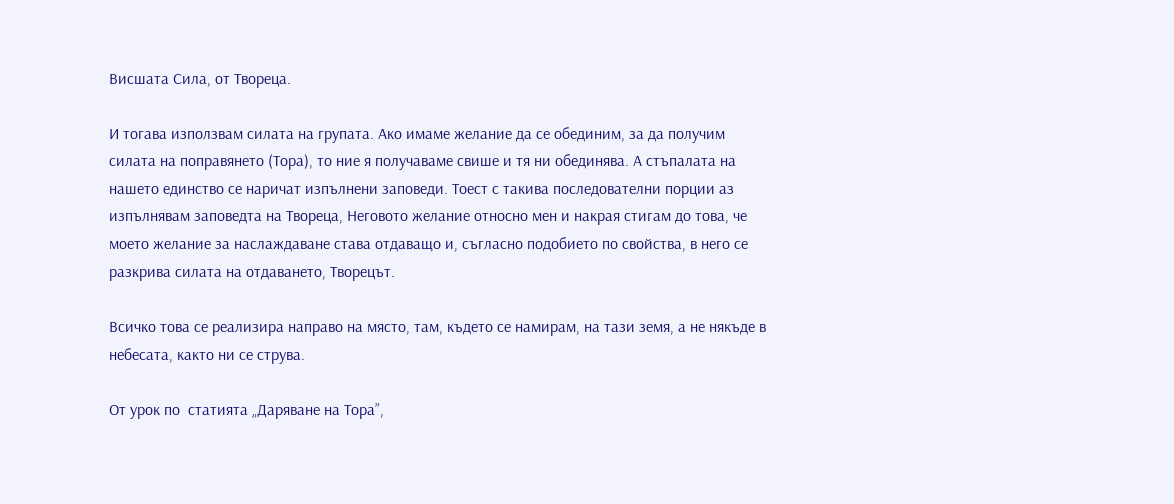Висшата Сила, от Твореца.

И тогава използвам силата на групата. Ако имаме желание да се обединим, за да получим силата на поправянето (Тора), то ние я получаваме свише и тя ни обединява. А стъпалата на нашето единство се наричат изпълнени заповеди. Тоест с такива последователни порции аз изпълнявам заповедта на Твореца, Неговото желание относно мен и накрая стигам до това, че моето желание за наслаждаване става отдаващо и, съгласно подобието по свойства, в него се разкрива силата на отдаването, Творецът.

Всичко това се реализира направо на място, там, където се намирам, на тази земя, а не някъде в небесата, както ни се струва.

От урок по  статията „Даряване на Тора”,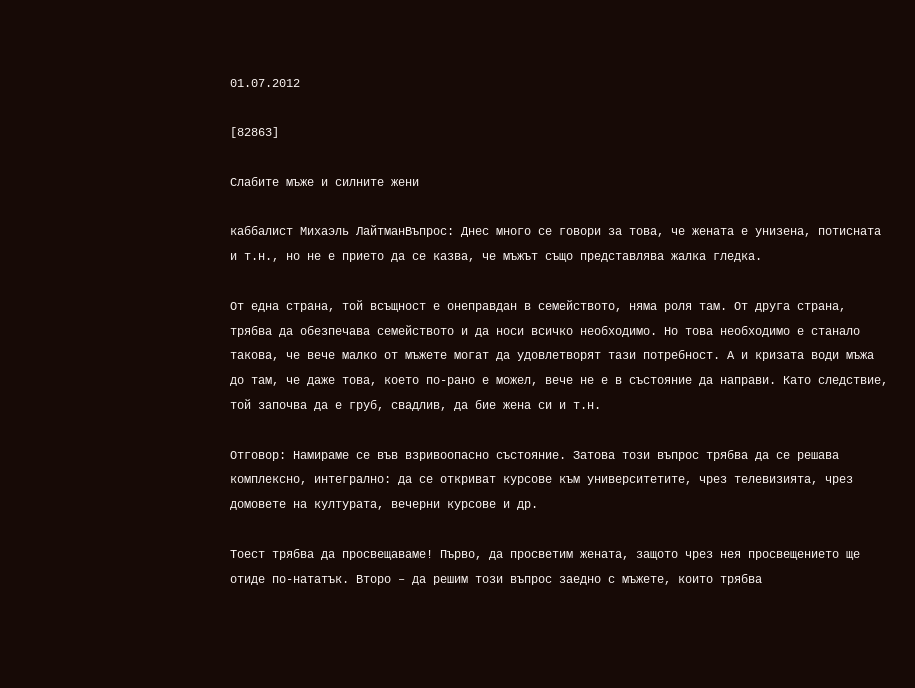01.07.2012

[82863]

Слабите мъже и силните жени

каббалист Михаэль ЛайтманВъпрос: Днес много се говори за това, че жената е унизена, потисната и т.н., но не е прието да се казва, че мъжът също представлява жалка гледка.

От една страна, той всъщност е онеправдан в семейството, няма роля там. От друга страна, трябва да обезпечава семейството и да носи всичко необходимо. Но това необходимо е станало такова, че вече малко от мъжете могат да удовлетворят тази потребност. А и кризата води мъжа до там, че даже това, което по-рано е можел, вече не е в състояние да направи. Като следствие, той започва да е груб, свадлив, да бие жена си и т.н.

Отговор: Намираме се във взривоопасно състояние. Затова този въпрос трябва да се решава комплексно, интегрално: да се откриват курсове към университетите, чрез телевизията, чрез домовете на културата, вечерни курсове и др.

Тоест трябва да просвещаваме! Първо, да просветим жената, защото чрез нея просвещението ще отиде по-нататък. Второ – да решим този въпрос заедно с мъжете, които трябва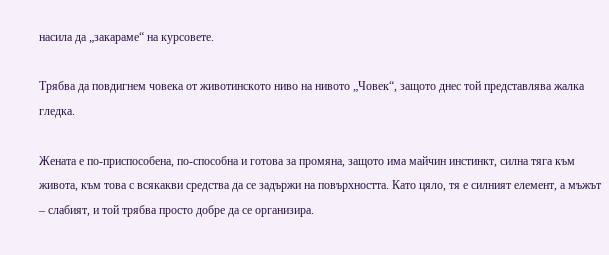насила да „закараме“ на курсовете.

Трябва да повдигнем човека от животинското ниво на нивото „Човек“, защото днес той представлява жалка гледка.

Жената е по-приспособена, по-способна и готова за промяна, защото има майчин инстинкт, силна тяга към живота, към това с всякакви средства да се задържи на повърхността. Като цяло, тя е силният елемент, а мъжът – слабият, и той трябва просто добре да се организира.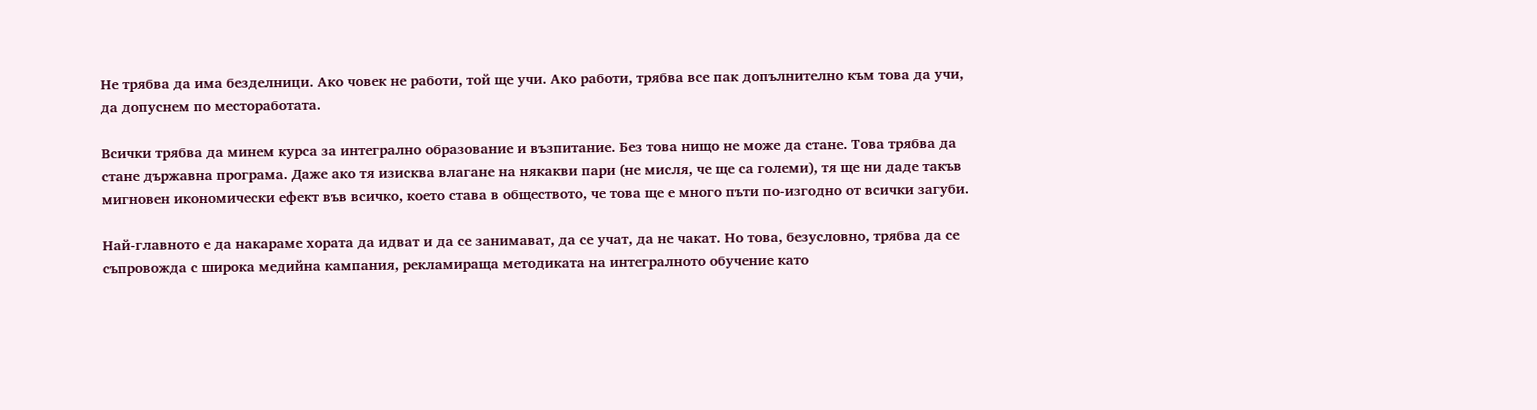Не трябва да има безделници. Ако човек не работи, той ще учи. Ако работи, трябва все пак допълнително към това да учи, да допуснем по местоработата.

Всички трябва да минем курса за интегрално образование и възпитание. Без това нищо не може да стане. Това трябва да стане държавна програма. Даже ако тя изисква влагане на някакви пари (не мисля, че ще са големи), тя ще ни даде такъв мигновен икономически ефект във всичко, което става в обществото, че това ще е много пъти по-изгодно от всички загуби.

Най-главното е да накараме хората да идват и да се занимават, да се учат, да не чакат. Но това, безусловно, трябва да се съпровожда с широка медийна кампания, рекламираща методиката на интегралното обучение като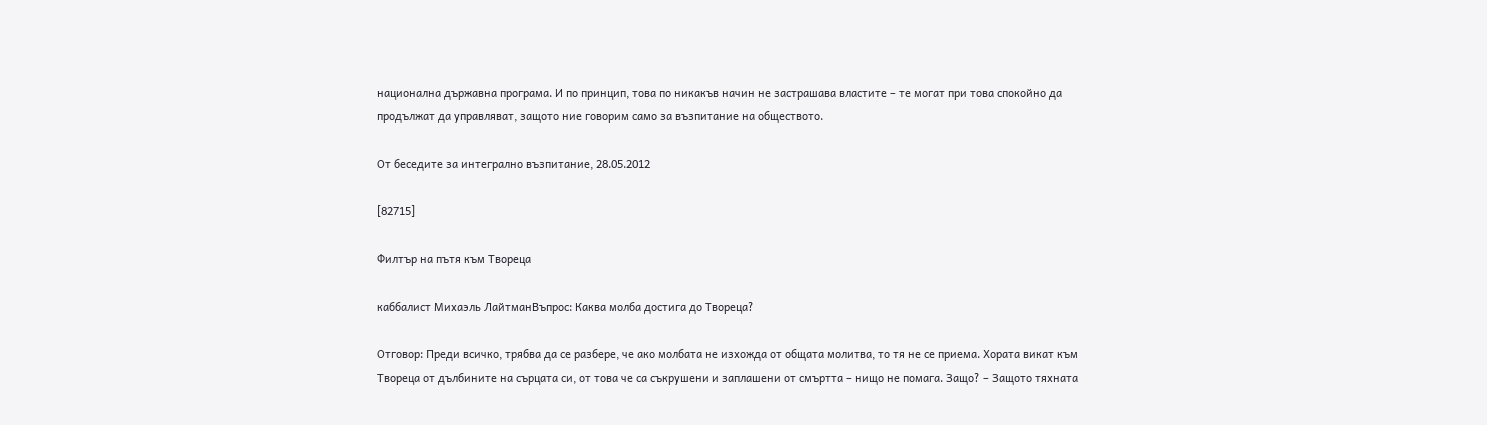национална държавна програма. И по принцип, това по никакъв начин не застрашава властите – те могат при това спокойно да продължат да управляват, защото ние говорим само за възпитание на обществото.

От беседите за интегрално възпитание, 28.05.2012

[82715]

Филтър на пътя към Твореца

каббалист Михаэль ЛайтманВъпрос: Каква молба достига до Твореца?

Отговор: Преди всичко, трябва да се разбере, че ако молбата не изхожда от общата молитва, то тя не се приема. Хората викат към Твореца от дълбините на сърцата си, от това че са съкрушени и заплашени от смъртта – нищо не помага. Защо? – Защото тяхната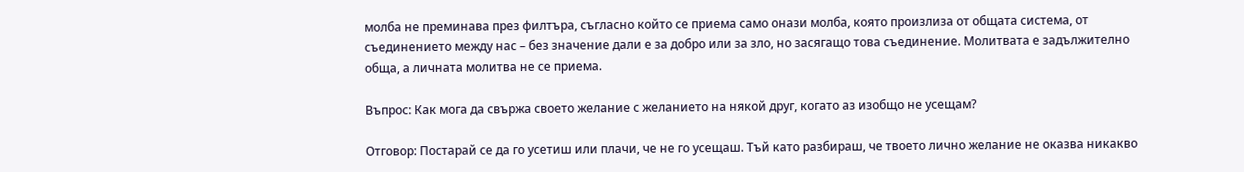молба не преминава през филтъра, съгласно който се приема само онази молба, която произлиза от общата система, от съединението между нас – без значение дали е за добро или за зло, но засягащо това съединение. Молитвата е задължително обща, а личната молитва не се приема.

Въпрос: Как мога да свържа своето желание с желанието на някой друг, когато аз изобщо не усещам?

Отговор: Постарай се да го усетиш или плачи, че не го усещаш. Тъй като разбираш, че твоето лично желание не оказва никакво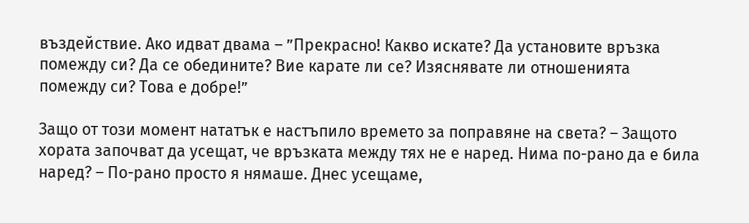въздействие. Ако идват двама – ”Прекрасно! Какво искате? Да установите връзка помежду си? Да се обедините? Вие карате ли се? Изяснявате ли отношенията помежду си? Това е добре!”

Защо от този момент нататък е настъпило времето за поправяне на света? – Защото хората започват да усещат, че връзката между тях не е наред. Нима по-рано да е била наред? – По-рано просто я нямаше. Днес усещаме,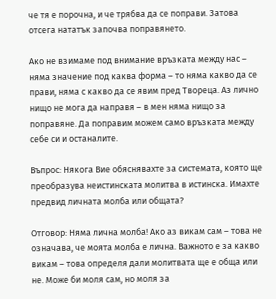че тя е порочна, и че трябва да се поправи. Затова отсега нататък започва поправянето.

Ако не взимаме под внимание връзката между нас – няма значение под каква форма – то няма какво да се прави, няма с какво да се явим пред Твореца. Аз лично нищо не мога да направя – в мен няма нищо за поправяне. Да поправим можем само връзката между себе си и останалите.

Въпрос: Някога Вие обяснявахте за системата, която ще преобразува неистинската молитва в истинска. Имахте предвид личната молба или общата?

Отговор: Няма лична молба! Ако аз викам сам – това не означава, че моята молба е лична. Важното е за какво викам – това определя дали молитвата ще е обща или не. Може би моля сам, но моля за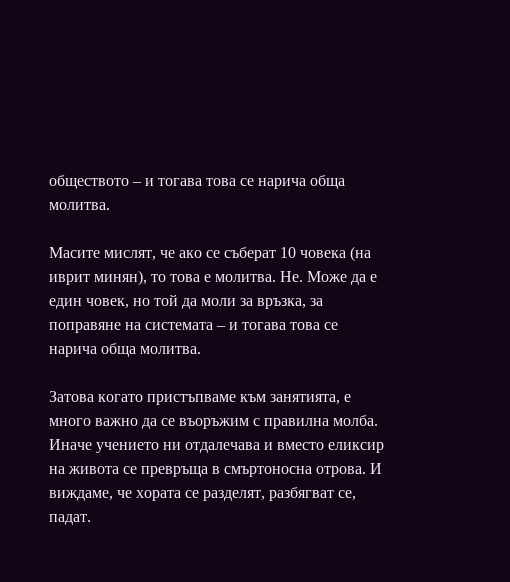обществото – и тогава това се нарича обща молитва.

Масите мислят, че ако се съберат 10 човека (на иврит минян), то това е молитва. Не. Може да е един човек, но той да моли за връзка, за поправяне на системата – и тогава това се нарича обща молитва.

Затова когато пристъпваме към занятията, е много важно да се въоръжим с правилна молба. Иначе учението ни отдалечава и вместо еликсир на живота се превръща в смъртоносна отрова. И виждаме, че хората се разделят, разбягват се, падат.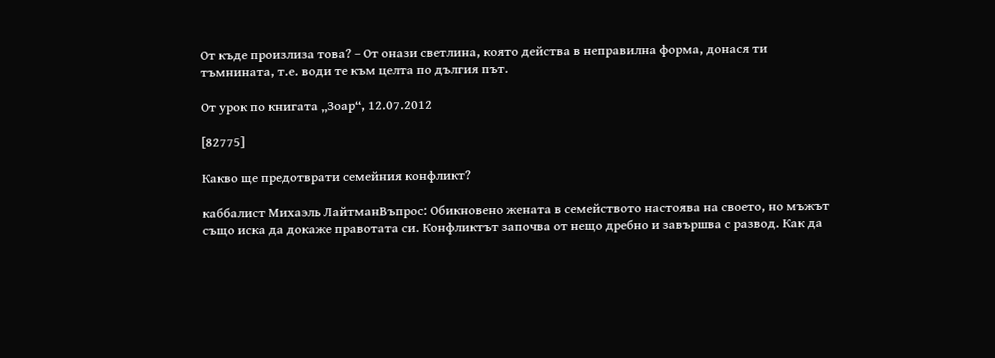От къде произлиза това? – От онази светлина, която действа в неправилна форма, донася ти тъмнината, т.е. води те към целта по дългия път.

От урок по книгата „Зоар“, 12.07.2012

[82775]

Какво ще предотврати семейния конфликт?

каббалист Михаэль ЛайтманВъпрос: Обикновено жената в семейството настоява на своето, но мъжът също иска да докаже правотата си. Конфликтът започва от нещо дребно и завършва с развод. Как да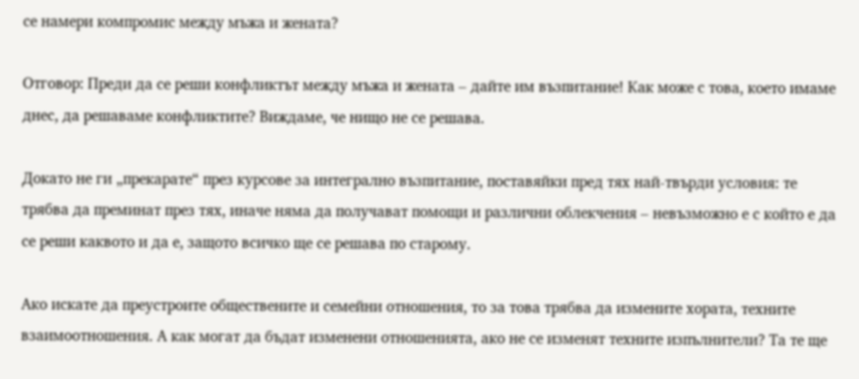се намери компромис между мъжа и жената?

Отговор: Преди да се реши конфликтът между мъжа и жената – дайте им възпитание! Как може с това, което имаме днес, да решаваме конфликтите? Виждаме, че нищо не се решава.

Докато не ги „прекарате“ през курсове за интегрално възпитание, поставяйки пред тях най-твърди условия: те трябва да преминат през тях, иначе няма да получават помощи и различни облекчения – невъзможно е с който е да се реши каквото и да е, защото всичко ще се решава по старому.

Ако искате да преустроите обществените и семейни отношения, то за това трябва да измените хората, техните взаимоотношения. А как могат да бъдат изменени отношенията, ако не се изменят техните изпълнители? Та те ще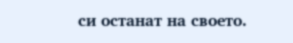си останат на своето.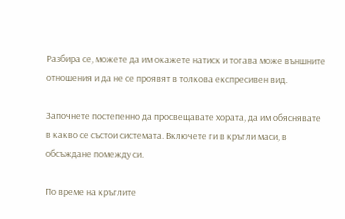Разбира се, можете да им окажете натиск и тогава може външните отношения и да не се проявят в толкова експресивен вид.

Започнете постепенно да просвещавате хората, да им обяснявате в какво се състои системата. Включете ги в кръгли маси, в обсъждане помежду си.

По време на кръглите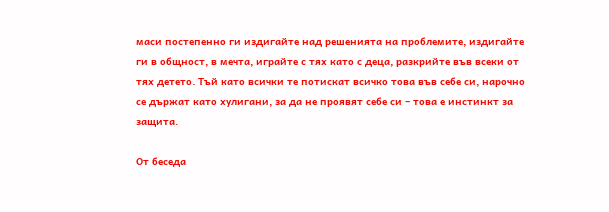маси постепенно ги издигайте над решенията на проблемите, издигайте ги в общност, в мечта, играйте с тях като с деца, разкрийте във всеки от тях детето. Тъй като всички те потискат всичко това във себе си, нарочно се държат като хулигани, за да не проявят себе си – това е инстинкт за защита.

От беседа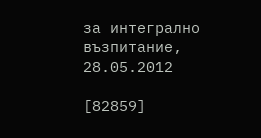за интегрално възпитание, 28.05.2012

[82859]